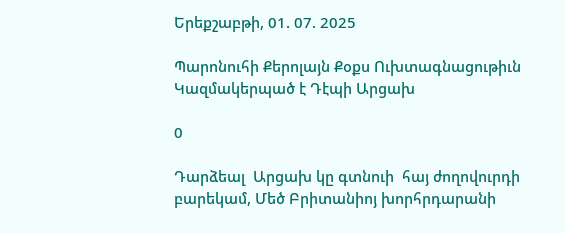Երեքշաբթի, 01. 07. 2025

Պարոնուհի Քերոլայն Քօքս Ուխտագնացութիւն Կազմակերպած է Դէպի Արցախ

0

Դարձեալ  Արցախ կը գտնուի  հայ ժողովուրդի բարեկամ, Մեծ Բրիտանիոյ խորհրդարանի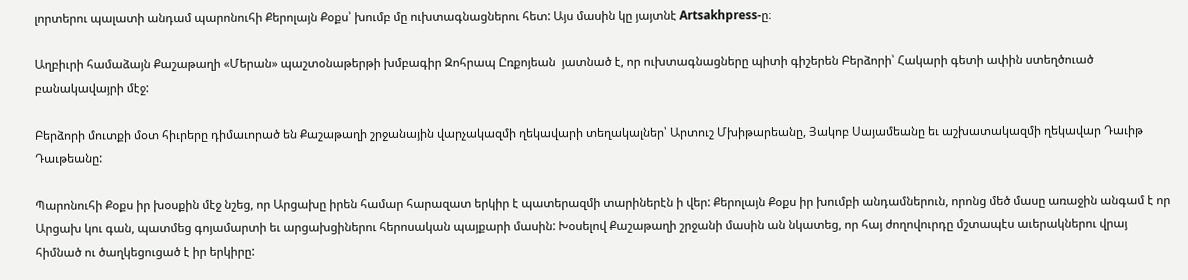լորտերու պալատի անդամ պարոնուհի Քերոլայն Քօքս՝ խումբ մը ուխտագնացներու հետ: Այս մասին կը յայտնէ Artsakhpress-ը։

Աղբիւրի համաձայն Քաշաթաղի «Մերան» պաշտօնաթերթի խմբագիր Զոհրապ Ըռքոյեան  յատնած է, որ ուխտագնացները պիտի գիշերեն Բերձորի՝ Հակարի գետի ափին ստեղծուած բանակավայրի մէջ:

Բերձորի մուտքի մօտ հիւրերը դիմաւորած են Քաշաթաղի շրջանային վարչակազմի ղեկավարի տեղակալներ՝ Արտուշ Մխիթարեանը, Յակոբ Սայամեանը եւ աշխատակազմի ղեկավար Դաւիթ Դաւթեանը:

Պարոնուհի Քօքս իր խօսքին մէջ նշեց, որ Արցախը իրեն համար հարազատ երկիր է պատերազմի տարիներէն ի վեր: Քերոլայն Քօքս իր խումբի անդամներուն, որոնց մեծ մասը առաջին անգամ է որ Արցախ կու գան, պատմեց գոյամարտի եւ արցախցիներու հերոսական պայքարի մասին: Խօսելով Քաշաթաղի շրջանի մասին ան նկատեց, որ հայ ժողովուրդը մշտապէս աւերակներու վրայ հիմնած ու ծաղկեցուցած է իր երկիրը: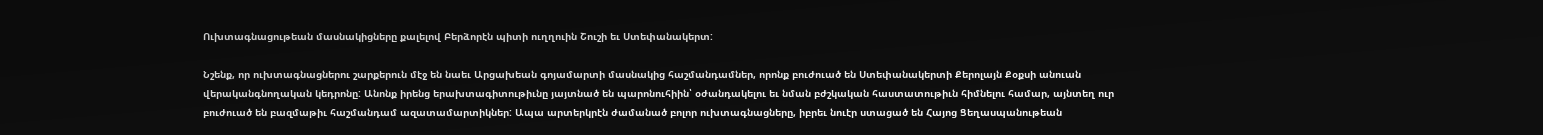Ուխտագնացութեան մասնակիցները քալելով Բերձորէն պիտի ուղղուին Շուշի եւ Ստեփանակերտ:

Նշենք, որ ուխտագնացներու շարքերուն մէջ են նաեւ Արցախեան գոյամարտի մասնակից հաշմանդամներ, որոնք բուժուած են Ստեփանակերտի Քերոլայն Քօքսի անուան վերականգնողական կեդրոնը: Անոնք իրենց երախտագիտութիւնը յայտնած են պարոնուհիին՝ օժանդակելու եւ նման բժշկական հաստատութիւն հիմնելու համար, այնտեղ ուր բուժուած են բազմաթիւ հաշմանդամ ազատամարտիկներ: Ապա արտերկրէն ժամանած բոլոր ուխտագնացները, իբրեւ նուէր ստացած են Հայոց Ցեղասպանութեան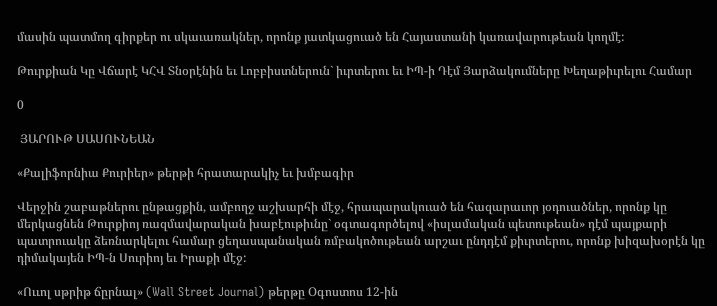մասին պատմող գիրքեր ու սկաւառակներ, որոնք յատկացուած են Հայաստանի կառավարութեան կողմէ:

Թուրքիան Կը Վճարէ ԿՀՎ Տնօրէնին եւ Լոբբիստներուն` իւրտերու եւ ԻՊ-ի Դէմ Յարձակումները Խեղաթիւրելու Համար

0

 ՅԱՐՈՒԹ ՍԱՍՈՒՆԵԱՆ

«Քալիֆորնիա Քուրիեր» թերթի հրատարակիչ եւ խմբագիր

Վերջին շաբաթներու ընթացքին, ամբողջ աշխարհի մէջ, հրապարակուած են հազարաւոր յօդուածներ, որոնք կը մերկացնեն Թուրքիոյ ռազմավարական խաբէութիւնը` օգտագործելով «իսլամական պետութեան» դէմ պայքարի պատրուակը ձեռնարկելու համար ցեղասպանական ռմբակոծութեան արշաւ ընդդէմ քիւրտերու, որոնք խիզախօրէն կը դիմակայեն ԻՊ-ն Սուրիոյ եւ Իրաքի մէջ:

«Ոււոլ սթրիթ ճըրնալ» (Wall Street Journal) թերթը Օգոստոս 12-ին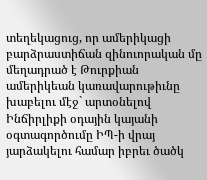տեղեկացուց, որ ամերիկացի բարձրաստիճան զինուորական մը մեղադրած է Թուրքիան ամերիկեան կառավարութիւնը խաբելու մէջ` արտօնելով Ինճիրլիքի օդային կայանի օգտագործումը ԻՊ-ի վրայ յարձակելու համար իբրեւ ծածկ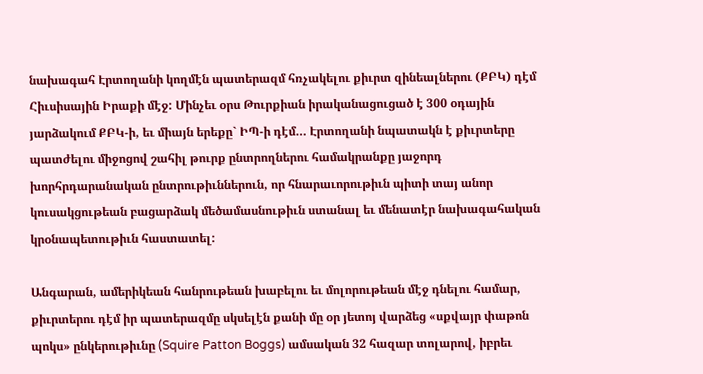նախագահ Էրտողանի կողմէն պատերազմ հռչակելու քիւրտ զինեալներու (ՔԲԿ) դէմ Հիւսիսային Իրաքի մէջ: Մինչեւ օրս Թուրքիան իրականացուցած է 300 օդային յարձակում ՔԲԿ-ի, եւ միայն երեքը` ԻՊ-ի դէմ… Էրտողանի նպատակն է քիւրտերը պատժելու միջոցով շահիլ թուրք ընտրողներու համակրանքը յաջորդ խորհրդարանական ընտրութիւններուն, որ հնարաւորութիւն պիտի տայ անոր կուսակցութեան բացարձակ մեծամասնութիւն ստանալ եւ մենատէր նախագահական կրօնապետութիւն հաստատել:

Անգարան, ամերիկեան հանրութեան խաբելու եւ մոլորութեան մէջ դնելու համար, քիւրտերու դէմ իր պատերազմը սկսելէն քանի մը օր յետոյ վարձեց «սքվայր փաթոն պոկս» ընկերութիւնը (Squire Patton Boggs) ամսական 32 հազար տոլարով, իբրեւ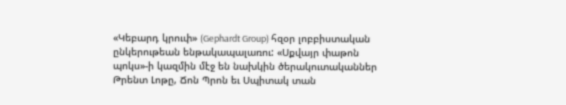«Կեբարդ կրուփ» (Gephardt Group) հզօր լոբբիստական ընկերութեան ենթակապալառու: «Սքվայր փաթոն պոկս»-ի կազմին մէջ են նախկին ծերակուտականներ Թրենտ Լոթը, Ճոն Պրոն եւ Սպիտակ տան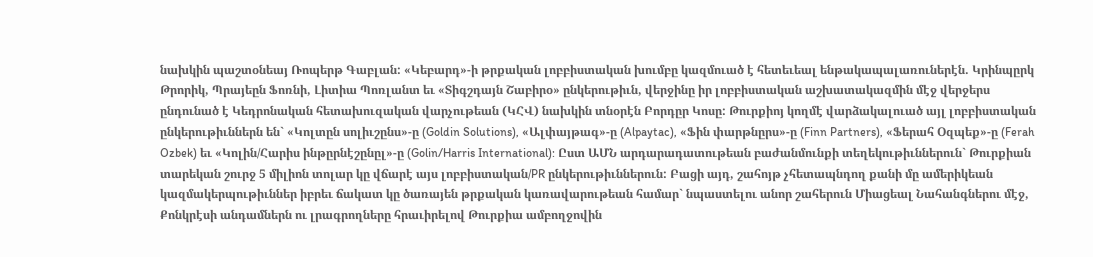նախկին պաշտօնեայ Ռոպերթ Գաբլան: «Կեբարդ»-ի թրքական լոբբիստական խումբը կազմուած է հետեւեալ ենթակապալառուներէն. Կրինպըրկ Թրորիկ, Պրայեըն Ֆոռնի, Լիտիա Պոռլանտ եւ «Տիգշդայն Շաբիրօ» ընկերութիւն, վերջինը իր լոբբիստական աշխատակազմին մէջ վերջերս ընդունած է Կեդրոնական հետախուզական վարչութեան (ԿՀՎ) նախկին տնօրէն Բորդըր Կոսը: Թուրքիոյ կողմէ վարձակալուած այլ լոբբիստական ընկերութիւններն են` «Կոլտըն սոլիւշընս»-ը (Goldin Solutions), «Ալփայթագ»-ը (Alpaytac), «Ֆին փարթնըրս»-ը (Finn Partners), «Ֆերահ Օզպեք»-ը (Ferah Ozbek) եւ «Կոլին/Հարիս ինթըրնէշընըլ»-ը (Golin/Harris International): Ըստ ԱՄՆ արդարադատութեան բաժանմունքի տեղեկութիւններուն` Թուրքիան տարեկան շուրջ 5 միլիոն տոլար կը վճարէ այս լոբբիստական/PR ընկերութիւններուն: Բացի այդ, շահոյթ չհետապնդող քանի մը ամերիկեան կազմակերպութիւններ իբրեւ ճակատ կը ծառայեն թրքական կառավարութեան համար` նպաստելու անոր շահերուն Միացեալ Նահանգներու մէջ, Քոնկրէսի անդամներն ու լրագրողները հրաւիրելով Թուրքիա ամբողջովին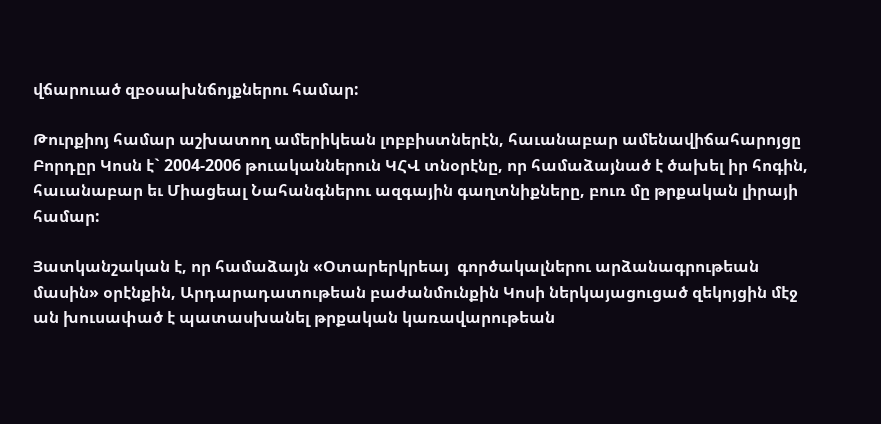վճարուած զբօսախնճոյքներու համար:

Թուրքիոյ համար աշխատող ամերիկեան լոբբիստներէն, հաւանաբար ամենավիճահարոյցը Բորդըր Կոսն է` 2004-2006 թուականներուն ԿՀՎ տնօրէնը, որ համաձայնած է ծախել իր հոգին, հաւանաբար եւ Միացեալ Նահանգներու ազգային գաղտնիքները, բուռ մը թրքական լիրայի համար:

Յատկանշական է, որ համաձայն «Օտարերկրեայ  գործակալներու արձանագրութեան մասին» օրէնքին, Արդարադատութեան բաժանմունքին Կոսի ներկայացուցած զեկոյցին մէջ ան խուսափած է պատասխանել թրքական կառավարութեան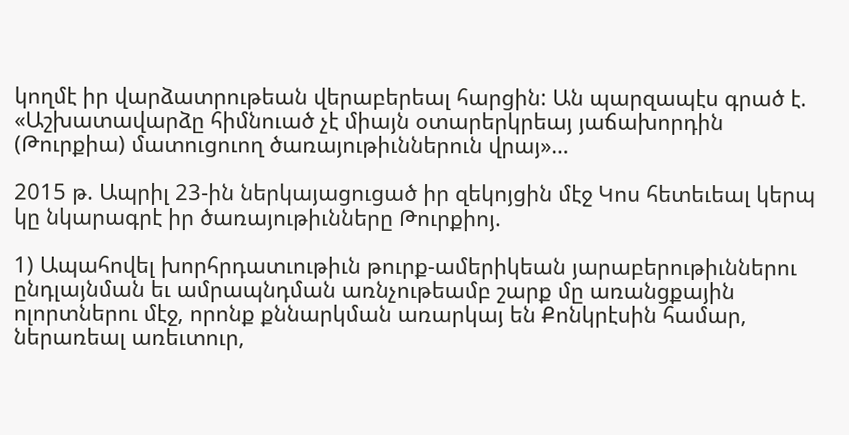կողմէ իր վարձատրութեան վերաբերեալ հարցին: Ան պարզապէս գրած է. «Աշխատավարձը հիմնուած չէ միայն օտարերկրեայ յաճախորդին (Թուրքիա) մատուցուող ծառայութիւններուն վրայ»…

2015 թ. Ապրիլ 23-ին ներկայացուցած իր զեկոյցին մէջ Կոս հետեւեալ կերպ կը նկարագրէ իր ծառայութիւնները Թուրքիոյ.

1) Ապահովել խորհրդատւութիւն թուրք-ամերիկեան յարաբերութիւններու ընդլայնման եւ ամրապնդման առնչութեամբ շարք մը առանցքային ոլորտներու մէջ, որոնք քննարկման առարկայ են Քոնկրէսին համար, ներառեալ առեւտուր,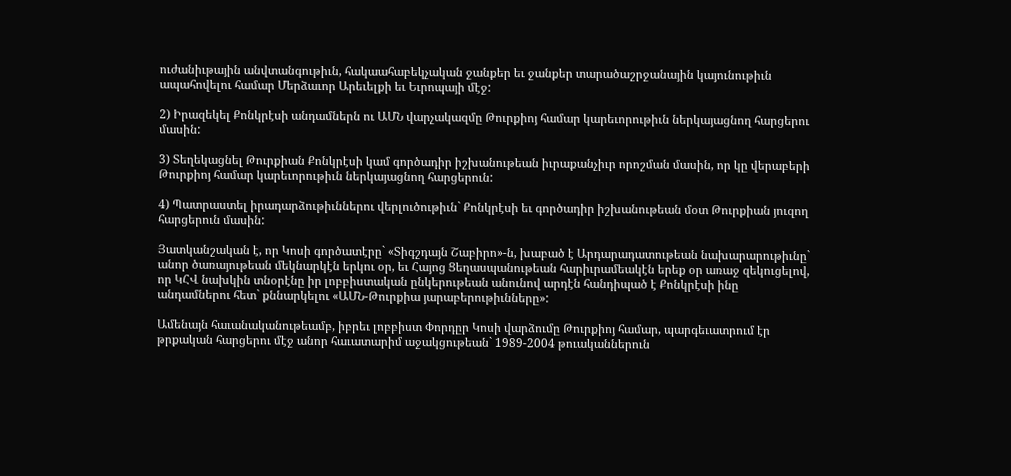ուժանիւթային անվտանգութիւն, հակաահաբեկչական ջանքեր եւ ջանքեր տարածաշրջանային կայունութիւն ապահովելու համար Մերձաւոր Արեւելքի եւ Եւրոպայի մէջ:

2) Իրազեկել Քոնկրէսի անդամներն ու ԱՄՆ վարչակազմը Թուրքիոյ համար կարեւորութիւն ներկայացնող հարցերու մասին:

3) Տեղեկացնել Թուրքիան Քոնկրէսի կամ գործադիր իշխանութեան իւրաքանչիւր որոշման մասին, որ կը վերաբերի Թուրքիոյ համար կարեւորութիւն ներկայացնող հարցերուն:

4) Պատրաստել իրադարձութիւններու վերլուծութիւն` Քոնկրէսի եւ գործադիր իշխանութեան մօտ Թուրքիան յուզող հարցերուն մասին:

Յատկանշական է, որ Կոսի գործատէրը` «Տիգշդայն Շաբիրո»-ն, խաբած է Արդարադատութեան նախարարութիւնը` անոր ծառայութեան մեկնարկէն երկու օր, եւ Հայոց Ցեղասպանութեան հարիւրամեակէն երեք օր առաջ զեկուցելով, որ ԿՀՎ նախկին տնօրէնը իր լոբբիստական ընկերութեան անունով արդէն հանդիպած է Քոնկրէսի ինը անդամներու հետ` քննարկելու «ԱՄՆ-Թուրքիա յարաբերութիւնները»:

Ամենայն հաւանականութեամբ, իբրեւ լոբբիստ Փորդըր Կոսի վարձումը Թուրքիոյ համար, պարգեւատրում էր թրքական հարցերու մէջ անոր հաւատարիմ աջակցութեան` 1989-2004 թուականներուն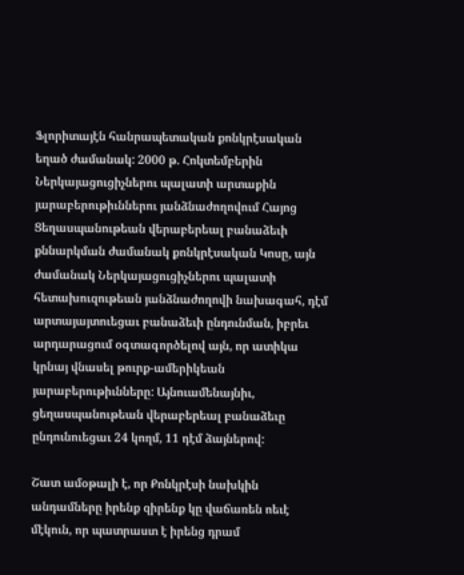Ֆլորիտայէն հանրապետական քոնկրէսական եղած ժամանակ: 2000 թ. Հոկտեմբերին Ներկայացուցիչներու պալատի արտաքին յարաբերութիւններու յանձնաժողովում Հայոց Ցեղասպանութեան վերաբերեալ բանաձեւի քննարկման ժամանակ քոնկրէսական Կոսը, այն ժամանակ Ներկայացուցիչներու պալատի հետախուզութեան յանձնաժողովի նախագահ, դէմ արտայայտուեցաւ բանաձեւի ընդունման, իբրեւ արդարացում օգտագործելով այն, որ ատիկա կրնայ վնասել թուրք-ամերիկեան յարաբերութիւնները: Այնուամենայնիւ, ցեղասպանութեան վերաբերեալ բանաձեւը ընդունուեցաւ 24 կողմ, 11 դէմ ձայներով:

Շատ ամօթալի է, որ Քոնկրէսի նախկին անդամները իրենք զիրենք կը վաճառեն ոեւէ մէկուն, որ պատրաստ է իրենց դրամ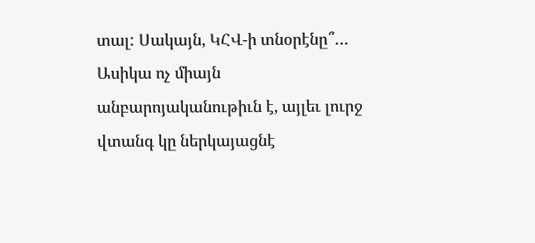տալ: Սակայն, ԿՀՎ-ի տնօրէնը՞… Ասիկա ոչ միայն անբարոյականութիւն է, այլեւ լուրջ վտանգ կը ներկայացնէ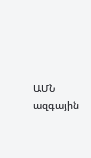ԱՄՆ ազգային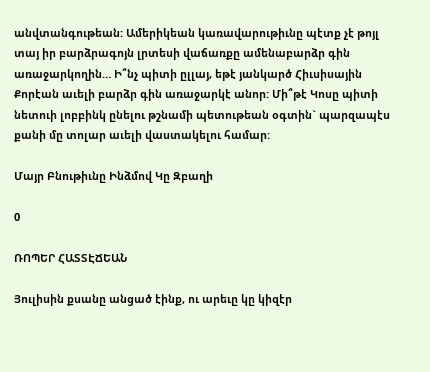անվտանգութեան: Ամերիկեան կառավարութիւնը պէտք չէ թոյլ տայ իր բարձրագոյն լրտեսի վաճառքը ամենաբարձր գին առաջարկողին… Ի՞նչ պիտի ըլլայ, եթէ յանկարծ Հիւսիսային Քորէան աւելի բարձր գին առաջարկէ անոր: Մի՞թէ Կոսը պիտի նետուի լոբբինկ ընելու թշնամի պետութեան օգտին` պարզապէս քանի մը տոլար աւելի վաստակելու համար:

Մայր Բնութիւնը Ինձմով Կը Զբաղի

0

ՌՈՊԵՐ ՀԱՏՏԷՃԵԱՆ

Յուլիսին քսանը անցած էինք, ու արեւը կը կիզէր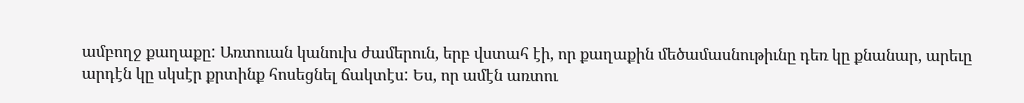ամբողջ քաղաքը: Առտուան կանուխ ժամերուն, երբ վստահ էի, որ քաղաքին մեծամասնութիւնը դեռ կը քնանար, արեւը արդէն կը սկսէր քրտինք հոսեցնել ճակտէս: Ես, որ ամէն առտու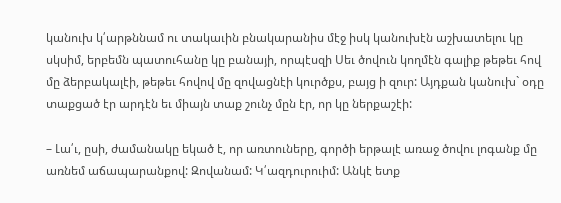կանուխ կ՛արթննամ ու տակաւին բնակարանիս մէջ իսկ կանուխէն աշխատելու կը սկսիմ, երբեմն պատուհանը կը բանայի, որպէսզի Սեւ ծովուն կողմէն գալիք թեթեւ հով մը ձերբակալէի, թեթեւ հովով մը զովացնէի կուրծքս, բայց ի զուր: Այդքան կանուխ` օդը տաքցած էր արդէն եւ միայն տաք շունչ մըն էր, որ կը ներքաշէի:

– Լա՛ւ, ըսի, ժամանակը եկած է, որ առտուները, գործի երթալէ առաջ ծովու լոգանք մը առնեմ աճապարանքով: Զովանամ: Կ՛ազդուրուիմ: Անկէ ետք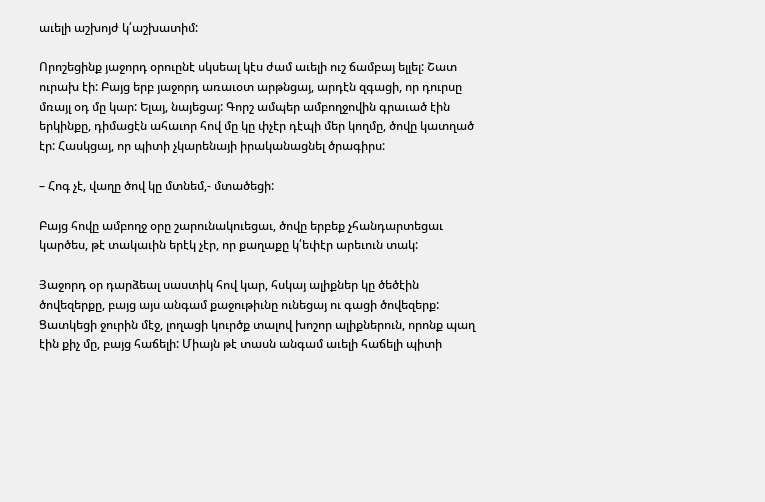աւելի աշխոյժ կ՛աշխատիմ:

Որոշեցինք յաջորդ օրուընէ սկսեալ կէս ժամ աւելի ուշ ճամբայ ելլել: Շատ ուրախ էի: Բայց երբ յաջորդ առաւօտ արթնցայ, արդէն զգացի, որ դուրսը մռայլ օդ մը կար: Ելայ, նայեցայ: Գորշ ամպեր ամբողջովին գրաւած էին երկինքը, դիմացէն ահաւոր հով մը կը փչէր դէպի մեր կողմը, ծովը կատղած էր: Հասկցայ, որ պիտի չկարենայի իրականացնել ծրագիրս:

– Հոգ չէ, վաղը ծով կը մտնեմ,- մտածեցի:

Բայց հովը ամբողջ օրը շարունակուեցաւ, ծովը երբեք չհանդարտեցաւ կարծես, թէ տակաւին երէկ չէր, որ քաղաքը կ՛եփէր արեւուն տակ:

Յաջորդ օր դարձեալ սաստիկ հով կար, հսկայ ալիքներ կը ծեծէին ծովեզերքը, բայց այս անգամ քաջութիւնը ունեցայ ու գացի ծովեզերք: Ցատկեցի ջուրին մէջ, լողացի կուրծք տալով խոշոր ալիքներուն, որոնք պաղ էին քիչ մը, բայց հաճելի: Միայն թէ տասն անգամ աւելի հաճելի պիտի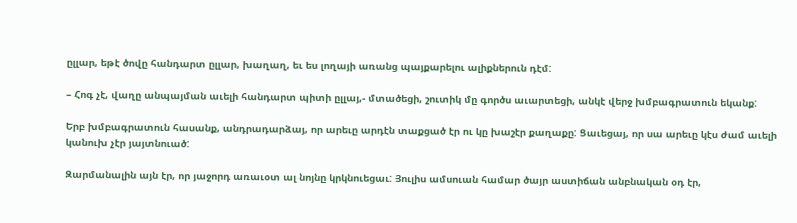ըլլար, եթէ ծովը հանդարտ ըլլար, խաղաղ, եւ ես լողայի առանց պայքարելու ալիքներուն դէմ:

– Հոգ չէ, վաղը անպայման աւելի հանդարտ պիտի ըլլայ,- մտածեցի, շուտիկ մը գործս աւարտեցի, անկէ վերջ խմբագրատուն եկանք:

Երբ խմբագրատուն հասանք, անդրադարձայ, որ արեւը արդէն տաքցած էր ու կը խաշէր քաղաքը: Ցաւեցայ, որ սա արեւը կէս ժամ աւելի կանուխ չէր յայտնուած:

Զարմանալին այն էր, որ յաջորդ առաւօտ ալ նոյնը կրկնուեցաւ: Յուլիս ամսուան համար ծայր աստիճան անբնական օդ էր,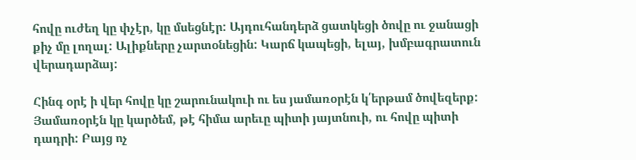հովը ուժեղ կը փչէր, կը մսեցնէր: Այդուհանդերձ ցատկեցի ծովը ու ջանացի քիչ մը լողալ: Ալիքները չարտօնեցին: Կարճ կապեցի, ելայ, խմբագրատուն վերադարձայ:

Հինգ օրէ ի վեր հովը կը շարունակուի ու ես յամառօրէն կ՛երթամ ծովեզերք: Յամառօրէն կը կարծեմ, թէ հիմա արեւը պիտի յայտնուի, ու հովը պիտի դադրի: Բայց ոչ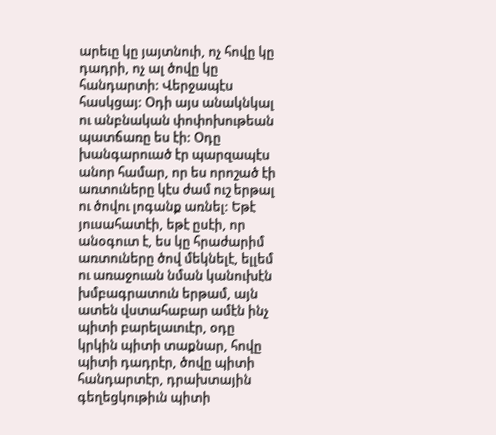արեւը կը յայտնուի, ոչ հովը կը դադրի, ոչ ալ ծովը կը հանդարտի: Վերջապէս հասկցայ: Օդի այս անակնկալ ու անբնական փոփոխութեան պատճառը ես էի: Օդը խանգարուած էր պարզապէս անոր համար, որ ես որոշած էի առտուները կէս ժամ ուշ երթալ ու ծովու լոգանք առնել: Եթէ յուսահատէի, եթէ ըսէի, որ անօգուտ է, ես կը հրաժարիմ առտուները ծով մեկնելէ, ելլեմ ու առաջուան նման կանուխէն խմբագրատուն երթամ, այն ատեն վստահաբար ամէն ինչ պիտի բարելաւուէր, օդը կրկին պիտի տաքնար, հովը պիտի դադրէր, ծովը պիտի հանդարտէր, դրախտային գեղեցկութիւն պիտի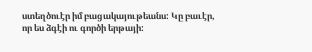ստեղծուէր իմ բացակայութեանս: Կը բաւէր, որ ես ձգէի ու գործի երթայի: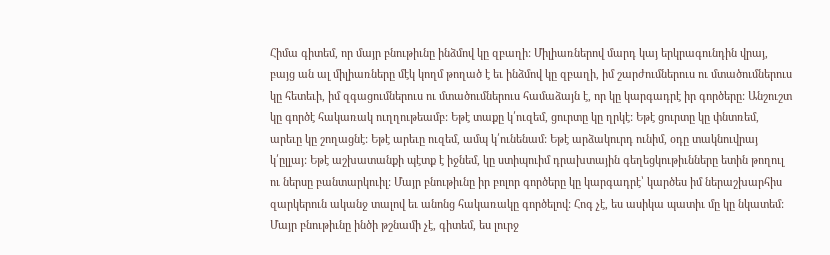Հիմա գիտեմ, որ մայր բնութիւնը ինձմով կը զբաղի: Միլիառներով մարդ կայ երկրագունդին վրայ, բայց ան ալ միլիառները մէկ կողմ թողած է եւ ինձմով կը զբաղի, իմ շարժումներուս ու մտածումներուս կը հետեւի, իմ զգացումներուս ու մտածումներուս համաձայն է, որ կը կարգադրէ իր գործերը: Անշուշտ կը գործէ հակառակ ուղղութեամբ: Եթէ տաքը կ՛ուզեմ, ցուրտը կը ղրկէ: Եթէ ցուրտը կը փնտռեմ, արեւը կը շողացնէ: Եթէ արեւը ուզեմ, ամպ կ՛ունենամ: Եթէ արձակուրդ ունիմ, օդը տակնուվրայ կ՛ըլլայ: Եթէ աշխատանքի պէտք է իջնեմ, կը ստիպուիմ դրախտային գեղեցկութիւնները ետին թողուլ ու ներսը բանտարկուիլ: Մայր բնութիւնը իր բոլոր գործերը կը կարգադրէ՝ կարծես իմ ներաշխարհիս զարկերուն ականջ տալով եւ անոնց հակառակը գործելով: Հոգ չէ, ես ասիկա պատիւ մը կը նկատեմ: Մայր բնութիւնը ինծի թշնամի չէ, գիտեմ, ես լուրջ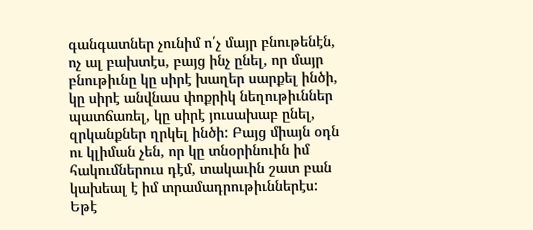գանգատներ չունիմ ո՛չ մայր բնութենէն, ոչ ալ բախտէս, բայց ինչ ընել, որ մայր բնութիւնը կը սիրէ խաղեր սարքել ինծի, կը սիրէ անվնաս փոքրիկ նեղութիւններ պատճառել, կը սիրէ յուսախաբ ընել, զրկանքներ ղրկել ինծի: Բայց միայն օդն ու կլիման չեն, որ կը տնօրինուին իմ հակումներուս դէմ, տակաւին շատ բան կախեալ է իմ տրամադրութիւններէս: Եթէ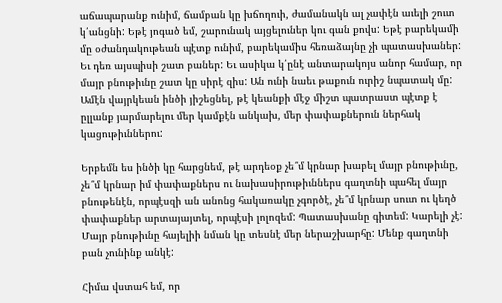աճապարանք ունիմ, ճամբան կը խճողուի, ժամանակն ալ չափէն աւելի շուտ կ՛անցնի: Եթէ յոգած եմ, շարունակ այցելուներ կու գան քովս: Եթէ բարեկամի մը օժանդակութեան պէտք ունիմ, բարեկամիս հեռաձայնը չի պատասխաներ: Եւ դեռ այսպիսի շատ բաներ: Եւ ասիկա կ՛ընէ անտարակոյս անոր համար, որ մայր բնութիւնը շատ կը սիրէ զիս: Ան ունի նաեւ թաքուն ուրիշ նպատակ մը: Ամէն վայրկեան ինծի յիշեցնել, թէ կեանքի մէջ միշտ պատրաստ պէտք է ըլլանք յարմարելու մեր կամքէն անկախ, մեր փափաքներուն ներհակ կացութիւններու:

Երբեմն ես ինծի կը հարցնեմ, թէ արդեօք չե՞մ կրնար խաբել մայր բնութիւնը, չե՞մ կրնար իմ փափաքներս ու նախասիրութիւններս գաղտնի պահել մայր բնութենէն, որպէսզի ան անոնց հակառակը չգործէ, չե՞մ կրնար սուտ ու կեղծ փափաքներ արտայայտել, որպէսի լոլոզեմ: Պատասխանը գիտեմ: Կարելի չէ: Մայր բնութիւնը հայելիի նման կը տեսնէ մեր ներաշխարհը: Մենք գաղտնի բան չունինք անկէ:

Հիմա վստահ եմ, որ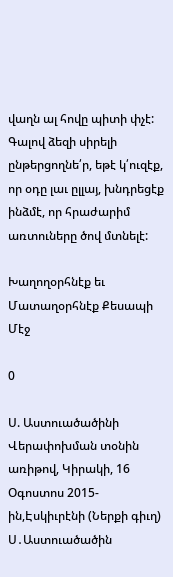վաղն ալ հովը պիտի փչէ: Գալով ձեզի սիրելի ընթերցողնե՛ր, եթէ կ՛ուզէք, որ օդը լաւ ըլլայ, խնդրեցէք ինձմէ, որ հրաժարիմ առտուները ծով մտնելէ:

Խաղողօրհնէք եւ Մատաղօրհնէք Քեսապի Մէջ

0

Ս. Աստուածածինի Վերափոխման տօնին առիթով, Կիրակի, 16 Օգոստոս 2015-ին,Էսկիւրէնի (Ներքի գիւղ) Ս․Աստուածածին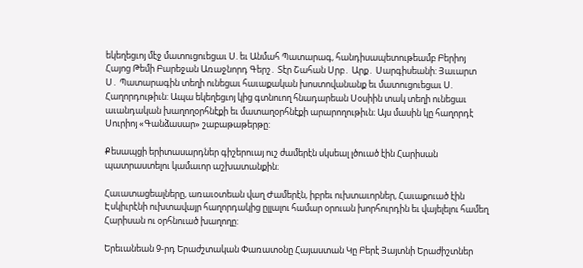եկեղեցւոյ մէջ մատուցուեցաւ Ս. եւ Անմահ Պատարագ, հանդիսապետութեամբ Բերիոյ Հայոց Թեմի Բարեջան Առաջնորդ Գերշ․ Տէր Շահան Սրբ․ Արք․ Սարգիսեանի: Յաւարտ Ս․ Պատարագին տեղի ունեցաւ հաւաքական խոստովանանք եւ մատուցուեցաւ Ս. Հաղորդութիւն: Ապա եկեղեցւոյ կից գտնուող հնադարեան Սօսիին տակ տեղի ունեցաւ աւանդական խաղողօրհնէքի եւ մատաղօրհնէքի արարողութիւն։ Այս մասին կը հաղորդէ Սուրիոյ «Գանձասար» շաբաթաթերթը:

Քեսապցի երիտասարդներ գիշերուայ ուշ ժամերէն սկսեալ լծուած էին Հարիսան պատրաստելու կամաւոր աշխատանքին։

Հաւատացեալները, առաւօտեան վաղ Ժամերէն, իբրեւ ուխտաւորներ, Հաւաքուած էին Էսկիւրէնի ուխտավայր հաղորդակից ըլլալու համար օրուան խորհուրդին եւ վայելելու համեղ Հարիսան ու օրհնուած խաղողը:

Երեւանեան 9-րդ Երաժշտական Փառատօնը Հայաստան Կը Բերէ Յայտնի Երաժիշտներ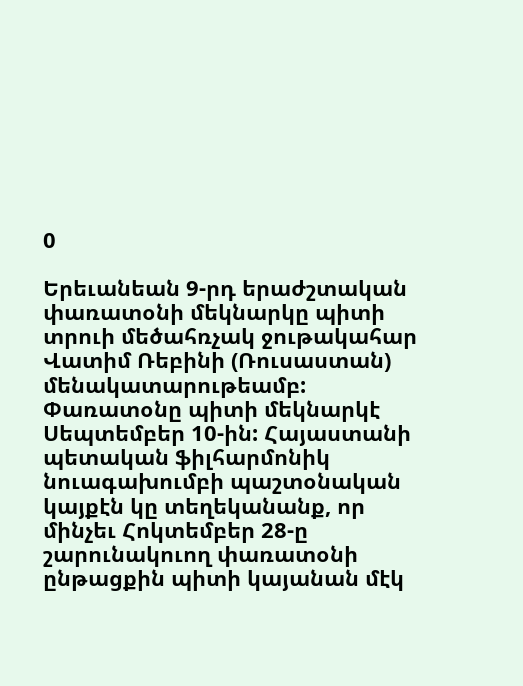0

Երեւանեան 9-րդ երաժշտական փառատօնի մեկնարկը պիտի տրուի մեծահռչակ ջութակահար Վատիմ Ռեբինի (Ռուսաստան) մենակատարութեամբ: Փառատօնը պիտի մեկնարկէ Սեպտեմբեր 10-ին: Հայաստանի պետական ֆիլհարմոնիկ նուագախումբի պաշտօնական կայքէն կը տեղեկանանք, որ մինչեւ Հոկտեմբեր 28-ը շարունակուող փառատօնի ընթացքին պիտի կայանան մէկ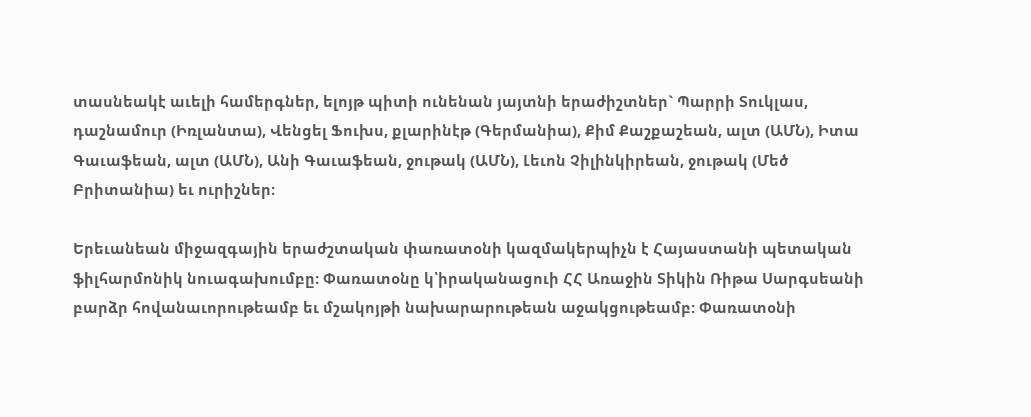տասնեակէ աւելի համերգներ, ելոյթ պիտի ունենան յայտնի երաժիշտներ` Պարրի Տուկլաս, դաշնամուր (Իռլանտա), Վենցել Ֆուխս, քլարինէթ (Գերմանիա), Քիմ Քաշքաշեան, ալտ (ԱՄՆ), Իտա Գաւաֆեան, ալտ (ԱՄՆ), Անի Գաւաֆեան, ջութակ (ԱՄՆ), Լեւոն Չիլինկիրեան, ջութակ (Մեծ Բրիտանիա) եւ ուրիշներ:

Երեւանեան միջազգային երաժշտական փառատօնի կազմակերպիչն է Հայաստանի պետական ֆիլհարմոնիկ նուագախումբը: Փառատօնը կ՝իրականացուի ՀՀ Առաջին Տիկին Ռիթա Սարգսեանի բարձր հովանաւորութեամբ եւ մշակոյթի նախարարութեան աջակցութեամբ: Փառատօնի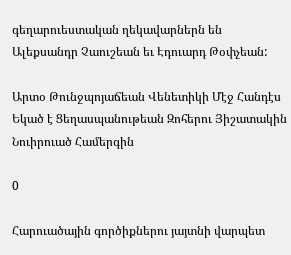գեղարուեստական ղեկավարներն են Ալեքսանդր Չաուշեան եւ Էդուարդ Թօփչեան:

Արտօ Թունջպոյաճեան Վենետիկի Մէջ Հանդէս Եկած է Ցեղասպանութեան Զոհերու Յիշատակին Նուիրուած Համերգին

0

Հարուածային գործիքներու յայտնի վարպետ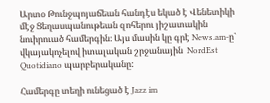Արտօ Թունջպոյաճեան հանդէս եկած է Վենետիկի մէջ Ցեղասպանութեան զոհերու յիշատակին նուիրուած համերգին։ Այս մասին կը գրէ News.am-ը` վկայակոչելով իտալական շրջանային  NordEst Quotidiano պարբերականը:

Համերգը տեղի ունեցած է Jazz im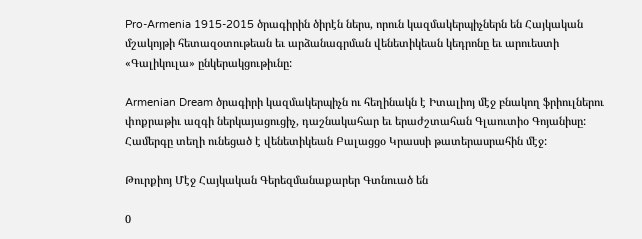Pro-Armenia 1915-2015 ծրագիրին ծիրէն ներս, որուն կազմակերպիչներն են Հայկական մշակոյթի հետազօտութեան եւ արձանագրման վենետիկեան կեդրոնը եւ արուեստի «Գալիկուլա» ընկերակցութիւնը:

Armenian Dream ծրագիրի կազմակերպիչն ու հեղինակն է Իտալիոյ մէջ բնակող ֆրիուլներու փոքրաթիւ ազգի ներկայացուցիչ, դաշնակահար եւ երաժշտահան Գլաուտիօ Գոյանիսը: Համերգը տեղի ունեցած է վենետիկեան Բալացցօ Կրասսի թատերասրահին մէջ:

Թուրքիոյ Մէջ Հայկական Գերեզմանաքարեր Գտնուած են

0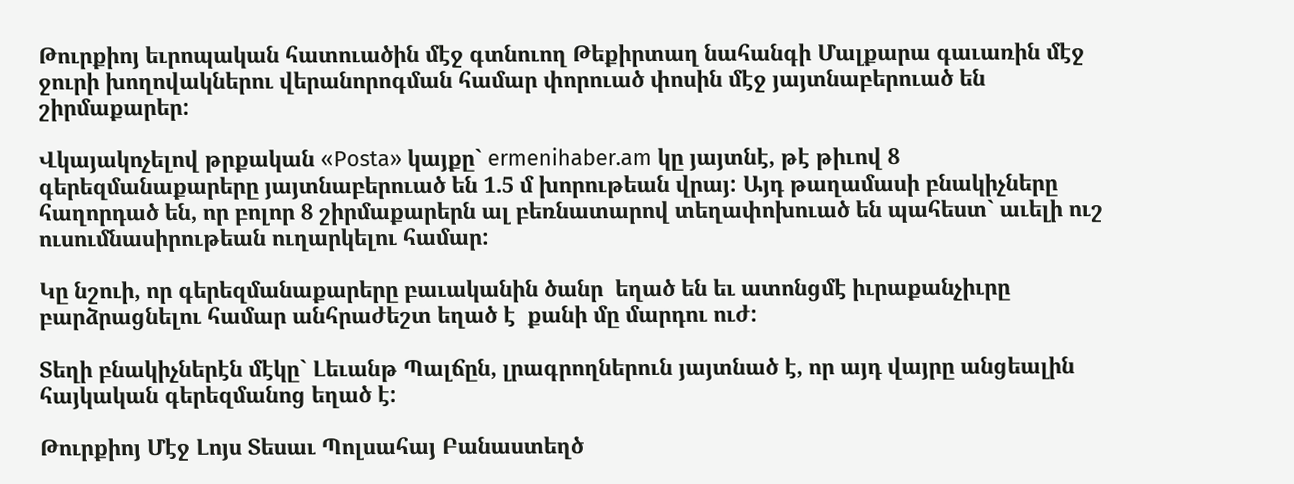Թուրքիոյ եւրոպական հատուածին մէջ գտնուող Թեքիրտաղ նահանգի Մալքարա գաւառին մէջ ջուրի խողովակներու վերանորոգման համար փորուած փոսին մէջ յայտնաբերուած են շիրմաքարեր:

Վկայակոչելով թրքական «Posta» կայքը` ermenihaber.am կը յայտնէ, թէ թիւով 8 գերեզմանաքարերը յայտնաբերուած են 1.5 մ խորութեան վրայ: Այդ թաղամասի բնակիչները հաղորդած են, որ բոլոր 8 շիրմաքարերն ալ բեռնատարով տեղափոխուած են պահեստ` աւելի ուշ ուսումնասիրութեան ուղարկելու համար:

Կը նշուի, որ գերեզմանաքարերը բաւականին ծանր  եղած են եւ ատոնցմէ իւրաքանչիւրը բարձրացնելու համար անհրաժեշտ եղած է  քանի մը մարդու ուժ:

Տեղի բնակիչներէն մէկը` Լեւանթ Պալճըն, լրագրողներուն յայտնած է, որ այդ վայրը անցեալին հայկական գերեզմանոց եղած է:

Թուրքիոյ Մէջ Լոյս Տեսաւ Պոլսահայ Բանաստեղծ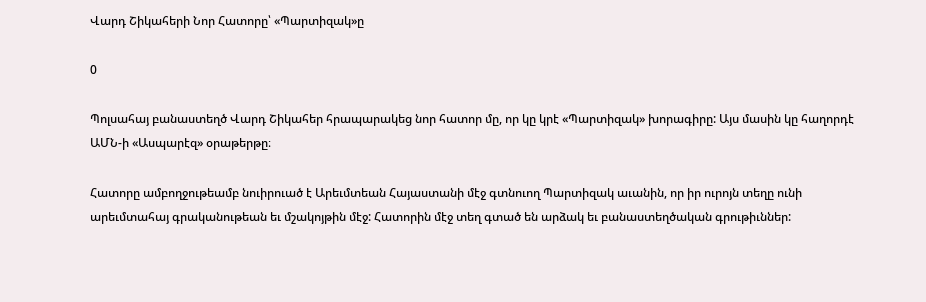Վարդ Շիկահերի Նոր Հատորը՝ «Պարտիզակ»ը

0

Պոլսահայ բանաստեղծ Վարդ Շիկահեր հրապարակեց նոր հատոր մը, որ կը կրէ «Պարտիզակ» խորագիրը: Այս մասին կը հաղորդէ ԱՄՆ-ի «Ասպարէզ» օրաթերթը։

Հատորը ամբողջութեամբ նուիրուած է Արեւմտեան Հայաստանի մէջ գտնուող Պարտիզակ աւանին, որ իր ուրոյն տեղը ունի արեւմտահայ գրականութեան եւ մշակոյթին մէջ: Հատորին մէջ տեղ գտած են արձակ եւ բանաստեղծական գրութիւններ: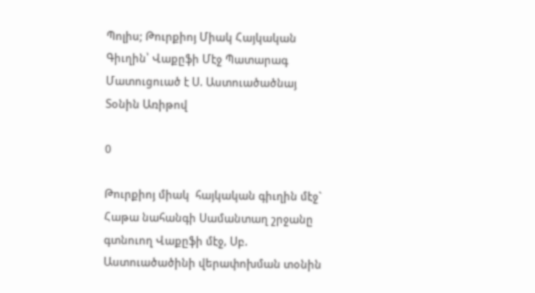Պոլիս; Թուրքիոյ Միակ Հայկական Գիւղին՝ Վաքըֆի Մէջ Պատարագ Մատուցուած է Ս. Աստուածածնայ Տօնին Առիթով

0

Թուրքիոյ միակ  հայկական գիւղին մէջ` Հաթա նահանգի Սամանտաղ շրջանը գտնուող Վաքըֆի մէջ, Սբ. Աստուածածինի վերափոխման տօնին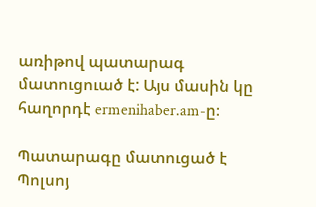առիթով պատարագ մատուցուած է: Այս մասին կը հաղորդէ ermenihaber.am-ը։

Պատարագը մատուցած է Պոլսոյ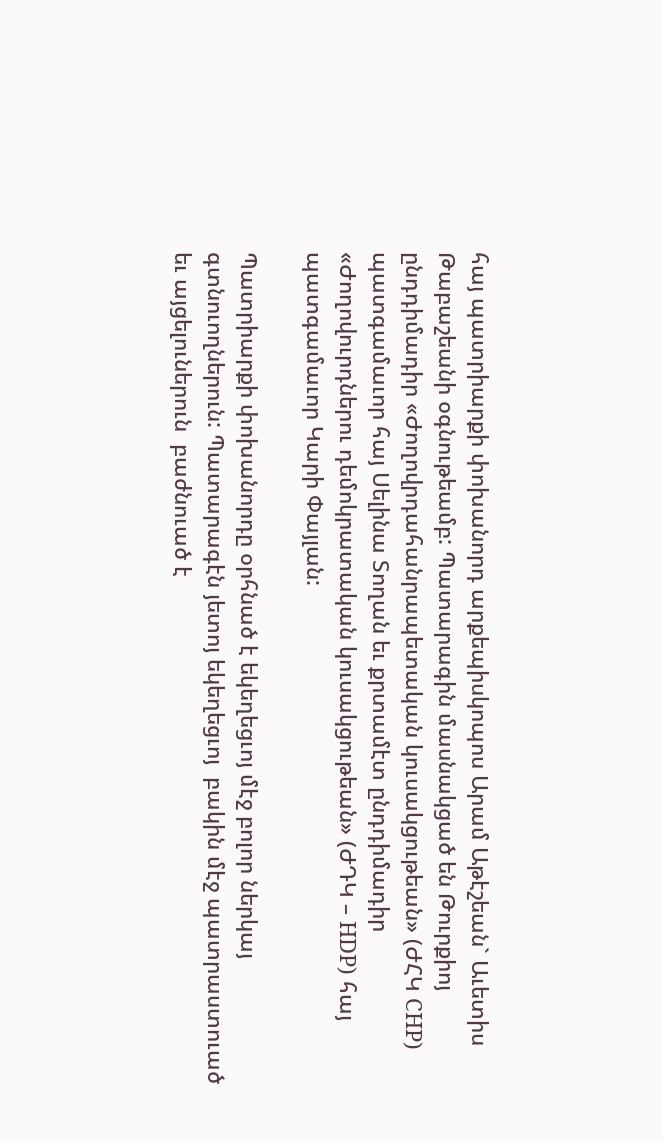հայ պատրիարքի փոխանորդ արքեպիսկոպոս Արամ Աթէշեան` Աւետիս Թաբաշեանի օգնութեամբ: Պատարագին մասնակցած են Թուրքիոյ ընդդիմադիր «Ժողովրդահանրապետական կուսակցութեան» (ԺՀԿ CHP) պատգամաւոր հայ Սելինա Տողան եւ քրտամէտ ընդդիմադիր «Ժողովուրդներու դեմոկրատական կուսակցութեան» (ԺԴԿ – HDP) հայ պատգամաւոր Կարի Փայլան:

Պատրիարքի փոխանորդը օրհնած է եկեղեցւոյ մէջ բոլոր ներկայ գտնուողներուն: Պատարագէն յետոյ եկեղեցւոյ  բակին մէջ պատրաստուած եւ այցելուներուն  բաժնուած է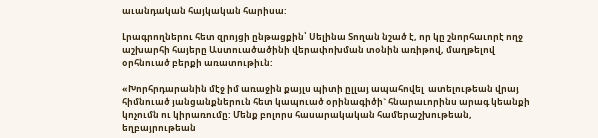աւանդական հայկական հարիսա:

Լրագրողներու հետ զրոյցի ընթացքին՝ Սելինա Տողան նշած է, որ կը շնորհաւորէ ողջ աշխարհի հայերը Աստուածածինի վերափոխման տօնին առիթով, մաղթելով օրհնուած բերքի առատութիւն:

«Խորհրդարանին մէջ իմ առաջին քայլս պիտի ըլլայ ապահովել  ատելութեան վրայ հիմնուած յանցանքներուն հետ կապուած օրինագիծի` հնարաւորինս արագ կեանքի կոչումն ու կիրառումը: Մենք բոլորս հասարակական համերաշխութեան, եղբայրութեան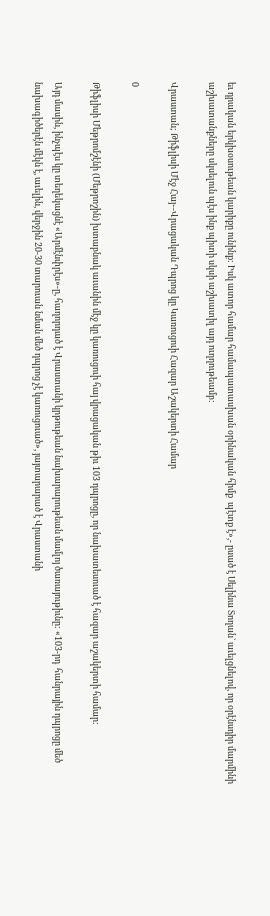եւ դրական երկխօսութեան կարիքը ունինք: Իսկ ատոր համար համապատասխան օրինական հիմք  պէտք է»,- ըսած է Սելինա Տողան` աւելցնելով, որ օրէնսդիր մարմինի աշխատանքները սկսելուն պէս ինք պիտի սկսի աշխատիլ այդ ուղղութեամբ:

Վրաստան; Թիֆլիսի Մէջ Հայ֊-Վրացական Դպրոց կը Կառուցուի Հազար Աշակերտի Համար

0

Թիֆլիսի Մեթրոմշէնի (Մեթրոշին) խտաբնակ աւանին մէջ կը կառուցուի հայ վրացական թիւ 103 դպրոցը, որ նախատեսուած է հազար աշակերտի համար:

Այդ մասին, ինչպէս կը տեղեկացնէ «Արմէնփրէս»-ը, հաղորդած է Վրաստանի կրթութեան նախարարութեան մամլոյ ծառայութիւնը: «103-րդ  հանրային դպրոցը մեծ նախագիծերէն մէկն է, աւելին, վերջին 20-30 տարուան նման մեծ դպրոց չէ կառուցուած», յայտարարած է Վրաստանի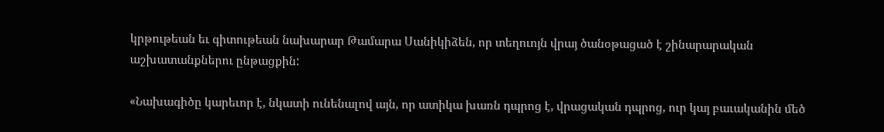կրթութեան եւ գիտութեան նախարար Թամարա Սանիկիձեն, որ տեղուոյն վրայ ծանօթացած է շինարարական աշխատանքներու ընթացքին:

«Նախագիծը կարեւոր է, նկատի ունենալով այն, որ ատիկա խառն դպրոց է, վրացական դպրոց, ուր կայ բաւականին մեծ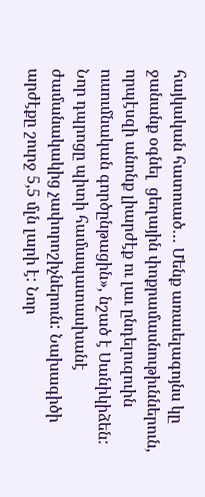հայկական հատուած… Մենք առաւելագոյնս կը ջանանք օգնել  ցեղային փոքրամասնութիւններուն, որպէսզի անոնք լիարժէք ու լաւ ընդելուզուին ուսումնական գործընթացին», նշած է Սանիկիձեն: Նոր դպրոցը պիտի համապատասխանէ ժամանակակից չափորոշիչներուն: Նախագիծի արժէքը շուրջ 5,5 մլն լարի է: Նոր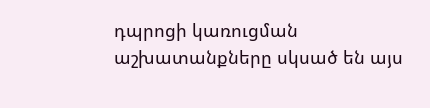դպրոցի կառուցման աշխատանքները սկսած են այս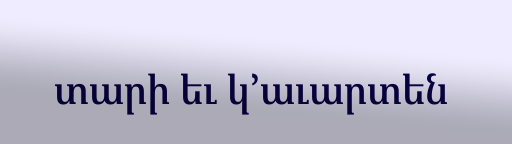տարի եւ կ’աւարտեն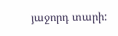յաջորդ տարի: